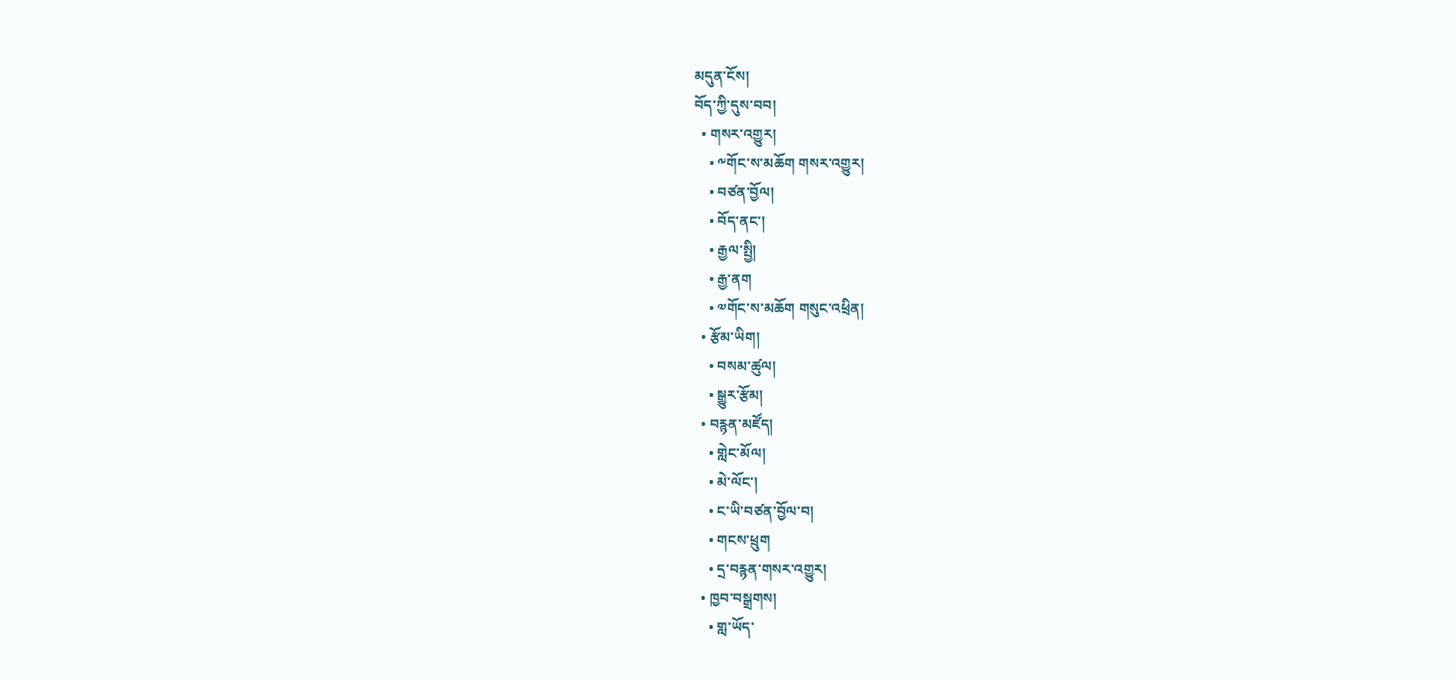མདུན་ངོས།
བོད་ཀྱི་དུས་བབ།
  • གསར་འགྱུར།
    • ༸གོང་ས་མཆོག གསར་འགྱུར།
    • བཙན་བྱོལ།
    • བོད་ནང་།
    • རྒྱལ་སྤྱི།
    • རྒྱ་ནག
    • ༧གོང་ས་མཆོག གསུང་འཕྲིན།
  • རྩོམ་ཡིག།
    • བསམ་ཚུལ།
    • སྒྱུར་རྩོམ།
  • བརྙན་མཛོད།
    • གླེང་མོལ།
    • མེ་ལོང་།
    • ང་ཡི་བཙན་བྱོལ་བ།
    • གངས་ཕྲུག
    • དྲ་བརྙན་གསར་འགྱུར།
  • ཁྱབ་བསྒྲགས།
    • གླ་ཡོད་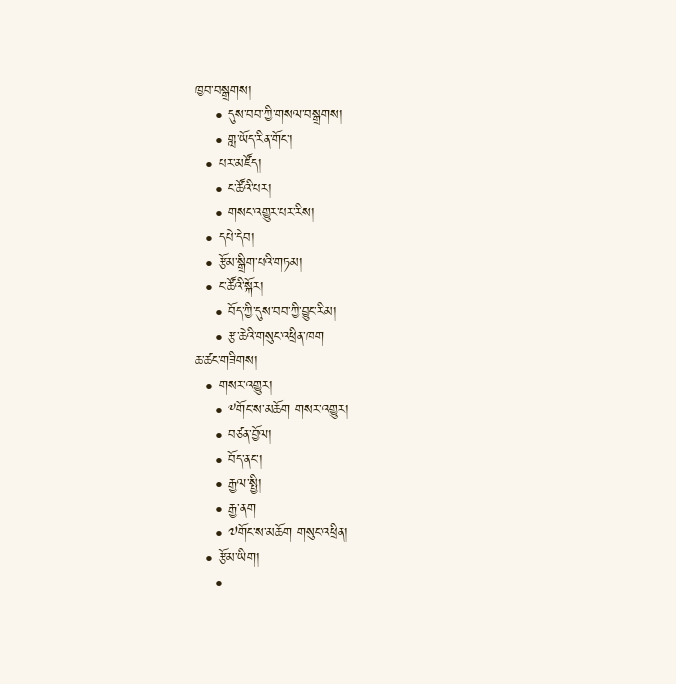ཁྱབ་བསྒྲགས།
    • དུས་བབ་ཀྱི་གསལ་བསྒྲགས།
    • གླ་ཡོད་རིན་གོང་།
  • པར་མཛོད།
    • ང་ཚོའི་པར།
    • གསང་འགྱུར་པར་རིས།
  • དཔེ་དེབ།
  • རྩོམ་སྒྲིག་པའི་གཏམ།
  • ང་ཚོའི་སྐོར།
    • བོད་ཀྱི་དུས་བབ་ཀྱི་བྱུང་རིམ།
    • རྩ་ཆེའི་གསུང་འཕྲིན་ཁག
ཆ་ཚང་གཟིགས།
  • གསར་འགྱུར།
    • ༸གོང་ས་མཆོག གསར་འགྱུར།
    • བཙན་བྱོལ།
    • བོད་ནང་།
    • རྒྱལ་སྤྱི།
    • རྒྱ་ནག
    • ༧གོང་ས་མཆོག གསུང་འཕྲིན།
  • རྩོམ་ཡིག།
    •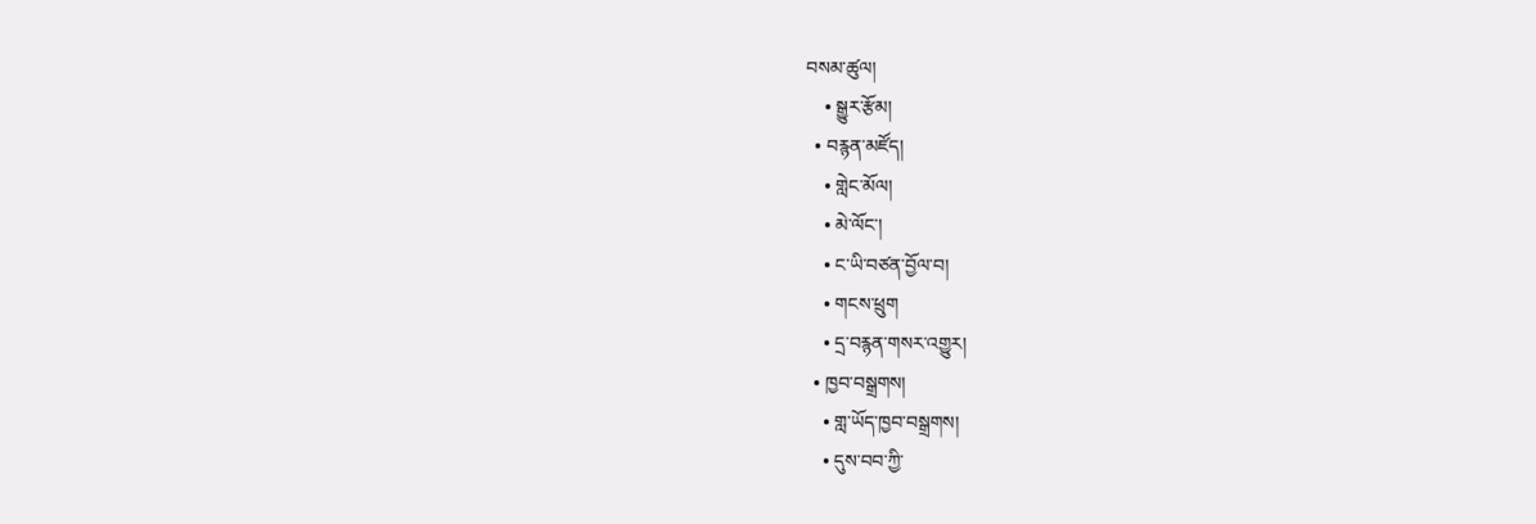བསམ་ཚུལ།
    • སྒྱུར་རྩོམ།
  • བརྙན་མཛོད།
    • གླེང་མོལ།
    • མེ་ལོང་།
    • ང་ཡི་བཙན་བྱོལ་བ།
    • གངས་ཕྲུག
    • དྲ་བརྙན་གསར་འགྱུར།
  • ཁྱབ་བསྒྲགས།
    • གླ་ཡོད་ཁྱབ་བསྒྲགས།
    • དུས་བབ་ཀྱི་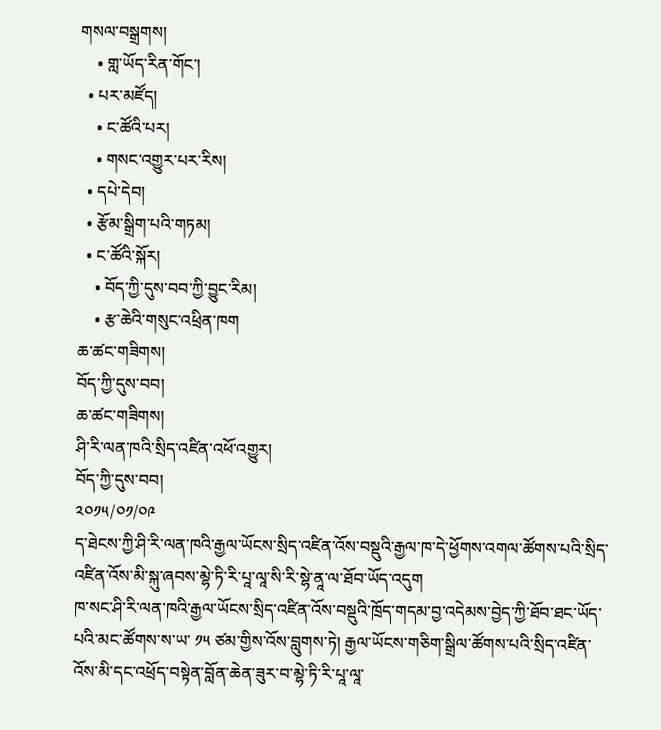གསལ་བསྒྲགས།
    • གླ་ཡོད་རིན་གོང་།
  • པར་མཛོད།
    • ང་ཚོའི་པར།
    • གསང་འགྱུར་པར་རིས།
  • དཔེ་དེབ།
  • རྩོམ་སྒྲིག་པའི་གཏམ།
  • ང་ཚོའི་སྐོར།
    • བོད་ཀྱི་དུས་བབ་ཀྱི་བྱུང་རིམ།
    • རྩ་ཆེའི་གསུང་འཕྲིན་ཁག
ཆ་ཚང་གཟིགས།
བོད་ཀྱི་དུས་བབ།
ཆ་ཚང་གཟིགས།
ཤི་རི་ལན་ཁའི་སྲིད་འཛིན་འཕོ་འགྱུར།
བོད་ཀྱི་དུས་བབ།
༢༠༡༥/༠༡/༠༩
ད་ཐེངས་ཀྱི་ཤི་རི་ལན་ཁའི་རྒྱལ་ཡོངས་སྲིད་འཛིན་འོས་བསྡུའི་རྒྱལ་ཁ་དེ་ཕྱོགས་འགལ་ཚོགས་པའི་སྲིད་འཛིན་འོས་མི་སྐུ་ཞབས་མྷེ་ཏི་རི་པཱ་ལཱ་སི་རི་སྷེ་ནཱ་ལ་ཐོབ་ཡོད་འདུག
ཁ་སང་ཤི་རི་ལན་ཁའི་རྒྱལ་ཡོངས་སྲིད་འཛིན་འོས་བསྡུའི་ཁྲོད་གདམ་བྱ་འདེམས་བྱེད་ཀྱི་ཐོབ་ཐང་ཡོད་པའི་མང་ཚོགས་ས་ཡ་ ༡༥ ཙམ་གྱིས་འོས་བླུགས་ཏེ། རྒྱལ་ཡོངས་གཅིག་སྒྲིལ་ཚོགས་པའི་སྲིད་འཛིན་འོས་མི་དང་འཕྲོད་བསྟེན་བློན་ཆེན་ཟུར་བ་མྷེ་ཏི་རི་པཱ་ལཱ་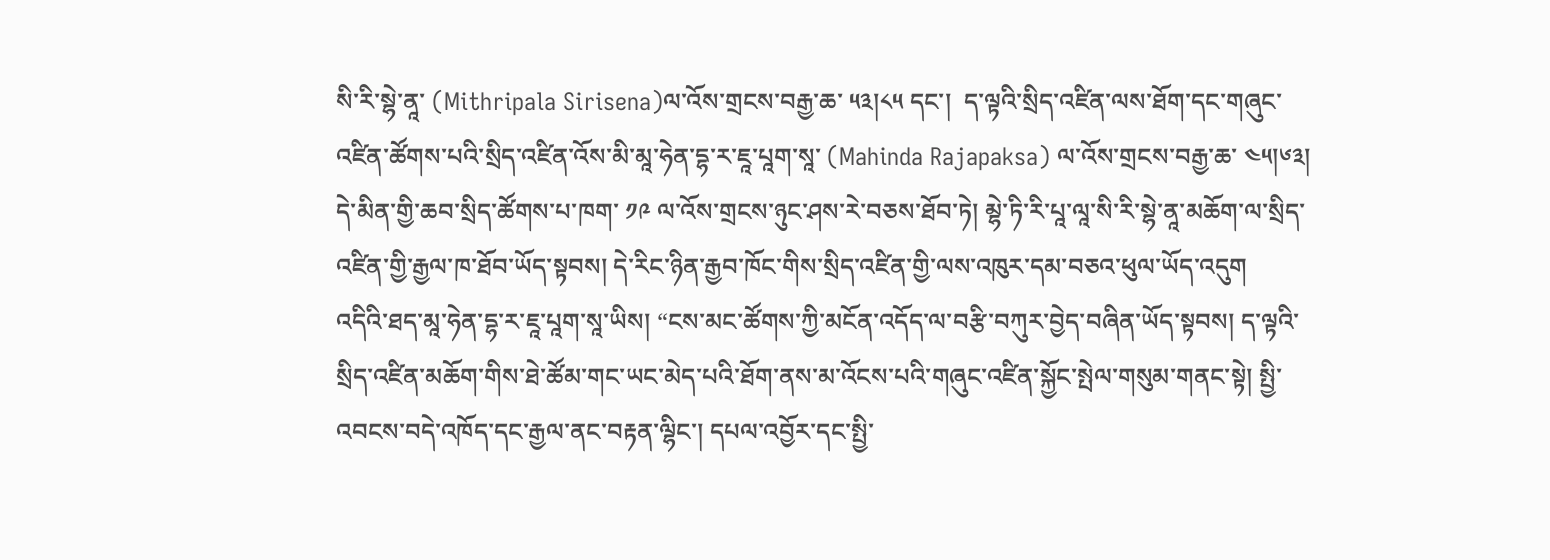སི་རི་སྷེ་ནཱ་ (Mithripala Sirisena)ལ་འོས་གྲངས་བརྒྱ་ཆ་ ༥༣།༨༥ དང་།  ད་ལྟའི་སྲིད་འཛིན་ལས་ཐོག་དང་གཞུང་འཛིན་ཚོགས་པའི་སྲིད་འཛིན་འོས་མི་མཱ་ཧེན་དྷ་ར་ཇཱ་པཱག་སཱ་ (Mahinda Rajapaksa) ལ་འོས་གྲངས་བརྒྱ་ཆ་ ༤༥།༦༣། དེ་མིན་གྱི་ཆབ་སྲིད་ཚོགས་པ་ཁག་ ༡༩ ལ་འོས་གྲངས་ཉུང་ཤས་རེ་བཅས་ཐོབ་ཏེ། མྷེ་ཏི་རི་པཱ་ལཱ་སི་རི་སྷེ་ནཱ་མཆོག་ལ་སྲིད་འཛིན་གྱི་རྒྱལ་ཁ་ཐོབ་ཡོད་སྟབས། དེ་རིང་ཉིན་རྒྱབ་ཁོང་གིས་སྲིད་འཛིན་གྱི་ལས་འཁུར་དམ་བཅའ་ཕུལ་ཡོད་འདུག
འདིའི་ཐད་མཱ་ཧེན་དྷ་ར་ཇཱ་པཱག་སཱ་ཡིས། “ངས་མང་ཚོགས་ཀྱི་མངོན་འདོད་ལ་བརྩི་བཀུར་བྱེད་བཞིན་ཡོད་སྟབས། ད་ལྟའི་སྲིད་འཛིན་མཆོག་གིས་ཐེ་ཚོམ་གང་ཡང་མེད་པའི་ཐོག་ནས་མ་འོངས་པའི་གཞུང་འཛིན་སྐྱོང་སྤེལ་གསུམ་གནང་སྟེ། སྤྱི་འབངས་བདེ་འཁོད་དང་རྒྱལ་ནང་བརྟན་ལྷིང་། དཔལ་འབྱོར་དང་སྤྱི་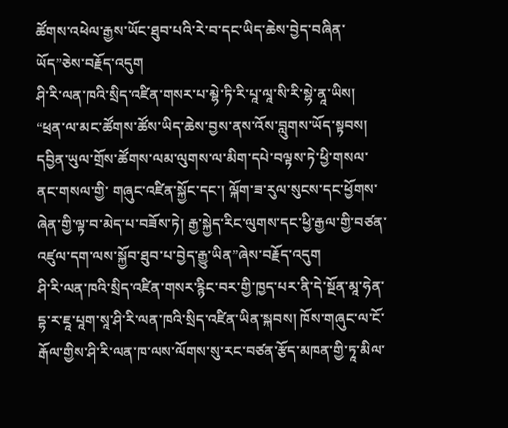ཚོགས་འཕེལ་རྒྱས་ཡོང་ཐུབ་པའི་རེ་བ་དང་ཡིད་ཆེས་བྱེད་བཞིན་ཡོད”ཅེས་བརྗོད་འདུག
ཤི་རི་ལན་ཁའི་སྲིད་འཛིན་གསར་པ་མྷེ་ཏི་རི་པཱ་ལཱ་སི་རི་སྷེ་ནཱ་ཡིས། “ཕྲན་ལ་མང་ཚོགས་ཚོས་ཡིད་ཆེས་བྱས་ནས་འོས་བླུགས་ཡོད་སྟབས། དབྱིན་ཡུལ་གྲོས་ཚོགས་ལམ་ལུགས་ལ་མིག་དཔེ་བལྟས་ཏེ་ཕྱི་གསལ་ནང་གསལ་གྱི་ གཞུང་འཛིན་སྐྱོང་དང་། ལྐོག་ཟ་རུལ་སུངས་དང་ཕྱོགས་ཞེན་གྱི་ལྟ་བ་མེད་པ་བཟོས་ཏེ། རྒྱ་སྐྱེད་རིང་ལུགས་དང་ཕྱི་རྒྱལ་གྱི་བཙན་འཛུལ་དག་ལས་སྐྱོབ་ཐུབ་པ་བྱེད་རྒྱུ་ཡིན”ཞེས་བརྗོད་འདུག
ཤི་རི་ལན་ཁའི་སྲིད་འཛིན་གསར་རྙིང་བར་གྱི་ཁྱད་པར་ནི་དེ་སྔོན་མཱ་ཧེན་དྷ་ར་ཇཱ་པཱག་སཱ་ཤི་རི་ལན་ཁའི་སྲིད་འཛིན་ཡིན་སྐབས། ཁོས་གཞུང་ལ་ངོ་རྒོལ་གྱིས་ཤི་རི་ལན་ཁ་ལས་ལོགས་སུ་རང་བཙན་རྩོད་མཁན་གྱི་ཏཱ་མིལ་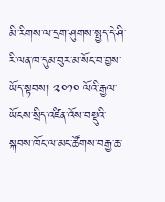མི་རིགས་ལ་དྲག་ཤུགས་སྤྱད་དེ་ཤི་རི་ལན་ཁ་དུམ་བུར་མ་སོང་བ་བྱས་ཡོད་སྟབས། ༢༠༡༠ ལོའི་རྒྱལ་ཡོངས་སྲིད་འཛིན་འོས་བསྡུའི་སྐབས་ཁོང་ལ་མང་ཚོགས་བརྒྱ་ཆ་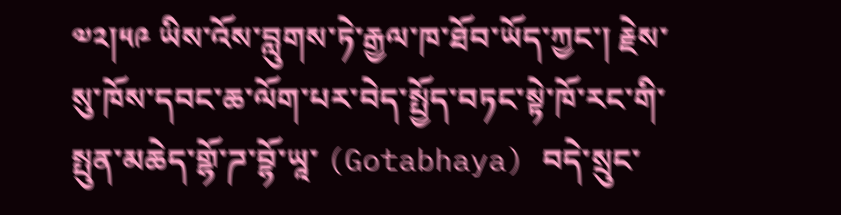༧༢།༥༩ ཡིས་འོས་བླུགས་ཏེ་རྒྱལ་ཁ་ཐོབ་ཡོད་ཀྱང་། རྗེས་སུ་ཁོས་དབང་ཆ་ལོག་པར་བེད་སྤྱོད་བཏང་སྟེ་ཁོ་རང་གི་སྤུན་མཆེད་གྷོ་ཌ་བྷོ་ཡཱ་ (Gotabhaya) བདེ་སྲུང་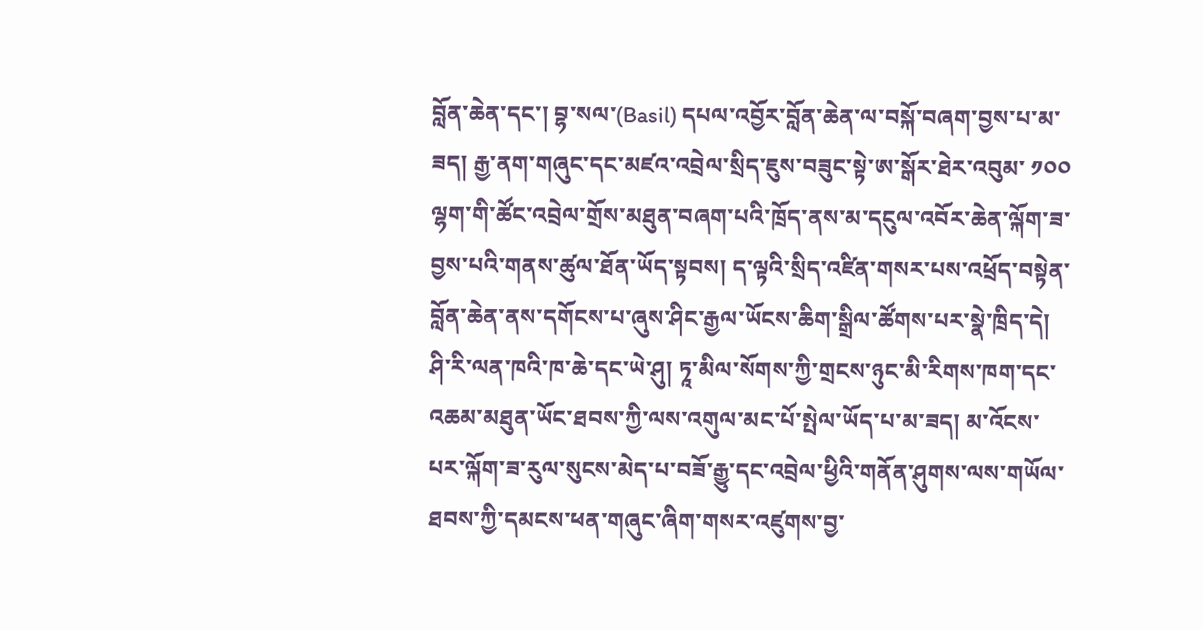བློན་ཆེན་དང་། བྷ་སལ་(Basil) དཔལ་འབྱོར་བློན་ཆེན་ལ་བསྐོ་བཞག་བྱས་པ་མ་ཟད། རྒྱ་ནག་གཞུང་དང་མཛའ་འབྲེལ་སྲིད་ཇུས་བཟུང་སྟེ་ཨ་སྒོར་ཐེར་འབུམ་ ༡༠༠ ལྷག་གི་ཚོང་འབྲེལ་གྲོས་མཐུན་བཞག་པའི་ཁྲོད་ནས་མ་དངུལ་འབོར་ཆེན་ལྐོག་ཟ་བྱས་པའི་གནས་ཚུལ་ཐོན་ཡོད་སྟབས། ད་ལྟའི་སྲིད་འཛིན་གསར་པས་འཕྲོད་བསྟེན་བློན་ཆེན་ནས་དགོངས་པ་ཞུས་ཤིང་རྒྱལ་ཡོངས་ཆིག་སྒྲིལ་ཚོགས་པར་སྣེ་ཁྲིད་དེ། ཤི་རི་ལན་ཁའི་ཁ་ཆེ་དང་ཡེ་ཤུ། ཏཱ་མིལ་སོགས་ཀྱི་གྲངས་ཉུང་མི་རིགས་ཁག་དང་འཆམ་མཐུན་ཡོང་ཐབས་ཀྱི་ལས་འགུལ་མང་པོ་སྤེལ་ཡོད་པ་མ་ཟད། མ་འོངས་པར་ལྐོག་ཟ་རུལ་སུངས་མེད་པ་བཟོ་རྒྱུ་དང་འབྲེལ་ཕྱིའི་གནོན་ཤུགས་ལས་གཡོལ་ཐབས་ཀྱི་དམངས་ཕན་གཞུང་ཞིག་གསར་འཛུགས་བྱ་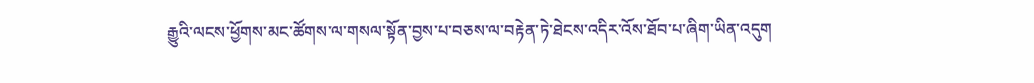རྒྱུའི་ལངས་ཕྱོགས་མང་ཚོགས་ལ་གསལ་སྟོན་བྱས་པ་བཅས་ལ་བརྟེན་ཏེ་ཐེངས་འདིར་འོས་ཐོབ་པ་ཞིག་ཡིན་འདུག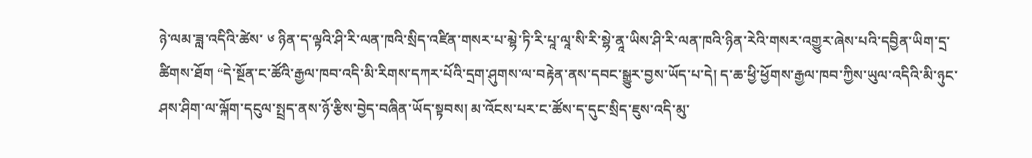ཉེ་ལམ་ཟླ་འདིའི་ཚེས་ ༦ ཉིན་ད་ལྟའི་ཤི་རི་ལན་ཁའི་སྲིད་འཛིན་གསར་པ་མྷེ་ཏི་རི་པཱ་ལཱ་སི་རི་སྷེ་ནཱ་ཡིས་ཤི་རི་ལན་ཁའི་ཉིན་རེའི་གསར་འགྱུར་ཞེས་པའི་དབྱིན་ཡིག་དྲ་ཚིགས་ཐོག “དེ་སྔོན་ང་ཚོའི་རྒྱལ་ཁབ་འདི་མི་རིགས་དཀར་པོའི་དྲག་ཤུགས་ལ་བརྟེན་ནས་དབང་སྒྱུར་བྱས་ཡོད་པ་དེ། ད་ཆ་ཕྱི་ཕྱོགས་རྒྱལ་ཁབ་ཀྱིས་ཡུལ་འདིའི་མི་ཉུང་ཤས་ཤིག་ལ་ལྐོག་དངུལ་སྤྲད་ནས་ཉོ་རྩིས་བྱེད་བཞིན་ཡོད་སྟབས། མ་འོངས་པར་ང་ཚོས་ད་དུང་སྲིད་ཇུས་འདི་མུ་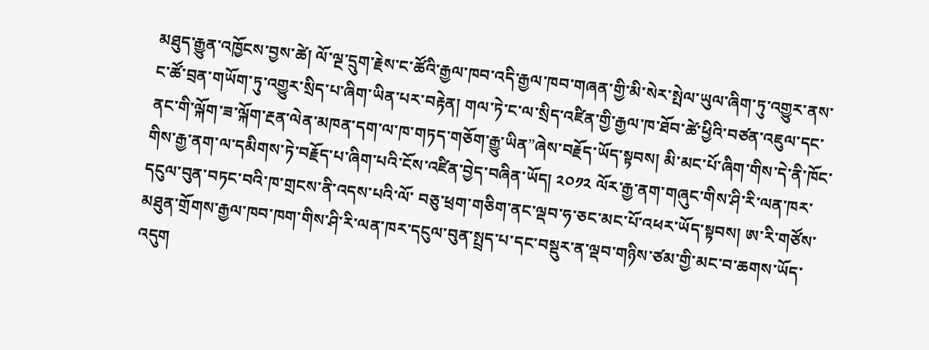མཐུད་རྒྱུན་འཁྱོངས་བྱས་ཚེ། ལོ་ལྔ་དྲུག་རྗེས་ང་ཚོའི་རྒྱལ་ཁབ་འདི་རྒྱལ་ཁབ་གཞན་གྱི་མི་སེར་སྤེལ་ཡུལ་ཞིག་ཏུ་འགྱུར་ནས་ང་ཚོ་བྲན་གཡོག་ཏུ་འགྱུར་སྲིད་པ་ཞིག་ཡིན་པར་བརྟེན། གལ་ཏེ་ང་ལ་སྲིད་འཛིན་གྱི་རྒྱལ་ཁ་ཐོབ་ཚེ་ཕྱིའི་བཙན་འཇུལ་དང་ནང་གི་ལྐོག་ཟ་ལྐོག་རྔན་ལེན་མཁན་དག་ལ་ཁ་གཏད་གཅོག་རྒྱུ་ཡིན”ཞེས་བརྗོད་ཡོད་སྟབས། མི་མང་པོ་ཞིག་གིས་དེ་ནི་ཁོང་གིས་རྒྱ་ནག་ལ་དམིགས་ཏེ་བརྗོད་པ་ཞིག་པའི་ངོས་འཛིན་བྱེད་བཞིན་ཡོད། ༢༠༡༢ ལོར་རྒྱ་ནག་གཞུང་གིས་ཤི་རི་ལན་ཁར་དངུལ་བུན་བཏང་བའི་ཁ་གྲངས་ནི་འདས་པའི་ལོ་ བཅུ་ཕྲག་གཅིག་ནང་ལྡབ་ཧ་ཅང་མང་པོ་འཕར་ཡོད་སྟབས། ཨ་རི་གཙོས་མཐུན་གྲོགས་རྒྱལ་ཁབ་ཁག་གིས་ཤི་རི་ལན་ཁར་དངུལ་བུན་སྤྲད་པ་དང་བསྡུར་ན་ལྡབ་གཉིས་ཙམ་གྱི་མང་བ་ཆགས་ཡོད་འདུག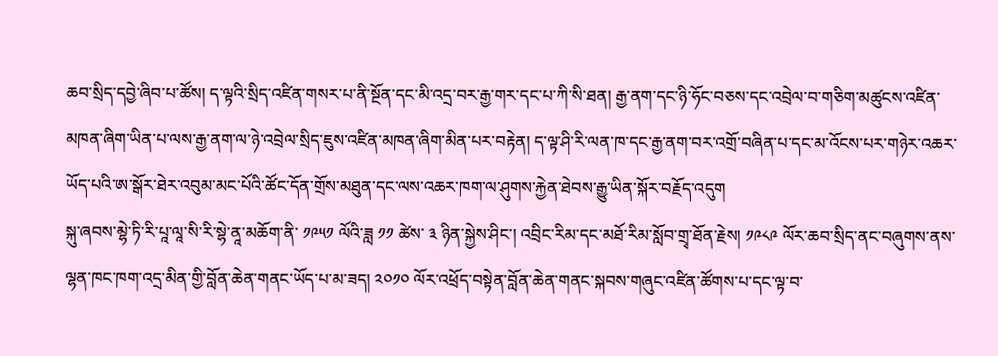ཆབ་སྲིད་དབྱེ་ཞིབ་པ་ཚོས། ད་ལྟའི་སྲིད་འཛིན་གསར་པ་ནི་སྔོན་དང་མི་འདྲ་བར་རྒྱ་གར་དང་པ་ཀི་སི་ཐན། རྒྱ་ནག་དང་ཉི་ཧོང་བཅས་དང་འབྲེལ་བ་གཅིག་མཚུངས་འཛིན་མཁན་ཞིག་ཡིན་པ་ལས་རྒྱ་ནག་ལ་ཉེ་འབྲེལ་སྲིད་ཇུས་འཛིན་མཁན་ཞིག་མིན་པར་བརྟེན། ད་ལྟ་ཤི་རི་ལན་ཁ་དང་རྒྱ་ནག་བར་འགྲོ་བཞིན་པ་དང་མ་འོངས་པར་གཉེར་འཆར་ཡོད་པའི་ཨ་སྒོར་ཐེར་འབུམ་མང་པོའི་ཚོང་དོན་གྲོས་མཐུན་དང་ལས་འཆར་ཁག་ལ་ཤུགས་རྐྱེན་ཐེབས་རྒྱུ་ཡིན་སྐོར་བརྗོད་འདུག
སྐུ་ཞབས་མྷེ་ཏི་རི་པཱ་ལཱ་སི་རི་སྷེ་ནཱ་མཆོག་ནི་ ༡༩༥༡ ལོའི་ཟླ ༡༡ ཚེས་ ༣ ཉིན་སྐྱེས་ཤིང་། འབྲིང་རིམ་དང་མཐོ་རིམ་སློབ་གྲྭ་ཐོན་རྗེས། ༡༩༨༩ ལོར་ཆབ་སྲིད་ནང་བཞུགས་ནས་ལྷན་ཁང་ཁག་འདྲ་མིན་གྱི་བློན་ཆེན་གནང་ཡོད་པ་མ་ཟད། ༢༠༡༠ ལོར་འཕྲོད་བསྟེན་བློན་ཆེན་གནང་སྐབས་གཞུང་འཛིན་ཚོགས་པ་དང་ལྟ་བ་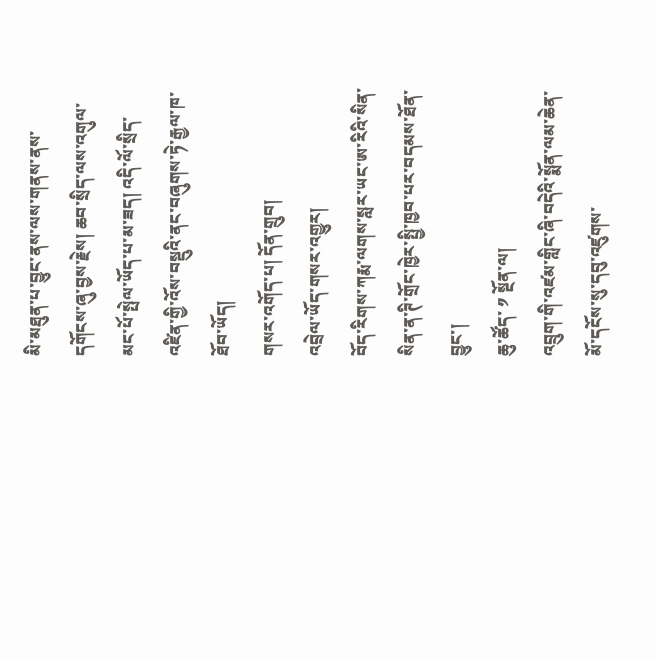མི་མཐུན་པ་བྱུང་ནས་ལས་གནས་ནས་དགོངས་ཞུ་བྱས་རྗེས། ཆབ་སྲིད་ལས་འགུལ་མང་པོ་སྤེལ་ཡོད་པ་མ་ཟད། འདི་ལོ་སྲིད་འཛིན་གྱི་འོས་བསྡུའི་ནང་བཞུགས་ཏེ་རྒྱལ་ཁ་ཐོབ་ཡོད།
གསར་འགོད་པ། དོན་གྲུབ།
འབྲེལ་ཡོད་གསར་འགྱུར།
བོད་རིགས་ཀརྨ་ལགས་སླར་ཡང་ཨ་རིའི་སིན་སིན་ན་ཊི་གྲོང་ཁྱེར་སྤྱི་ཁྱབ་པར་བདམས་ཐོན་བྱུང་།
ཆུ་ཚོད་ ༡ སྔོན་ལ།
འབྲུག་གི་འཛམ་གླིང་ཞི་བདེའི་སྨོན་ལམ་ཆེན་མོ་དངོས་སུ་དབུ་འཛུགས་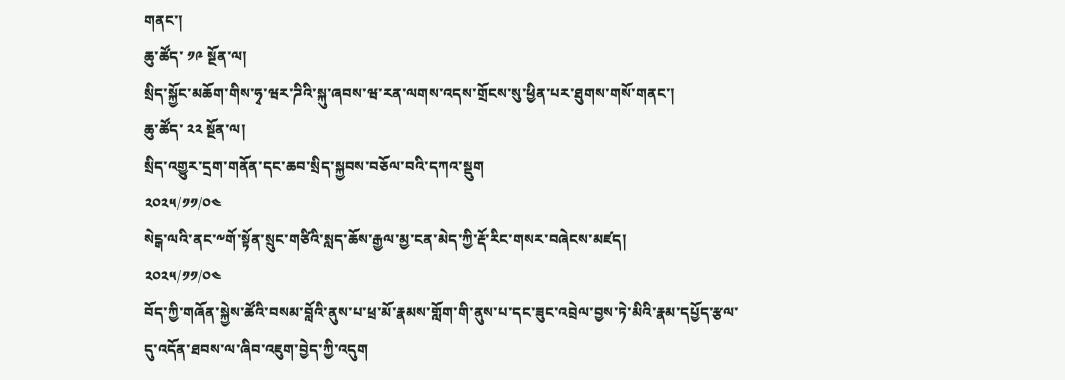གནང་།
ཆུ་ཚོད་ ༡༩ སྔོན་ལ།
སྲིད་སྐྱོང་མཆོག་གིས་ཧྭ་ཝར་ཌིའི་སྐུ་ཞབས་ཝ་རན་ལགས་འདས་གྲོངས་སུ་ཕྱིན་པར་ཐུགས་གསོ་གནང་།
ཆུ་ཚོད་ ༢༢ སྔོན་ལ།
སྲིད་འགྱུར་དྲག་གནོན་དང་ཆབ་སྲིད་སྐྱབས་བཅོལ་བའི་དཀའ་སྡུག
༢༠༢༥/༡༡/༠༤
སེངྒ་ལའི་ནང་༸གོ་སྟོན་སྲུང་གཙིའི་སླད་ཆོས་རྒྱལ་མྱ་ངན་མེད་ཀྱི་རྡོ་རིང་གསར་བཞེངས་མཛད།
༢༠༢༥/༡༡/༠༤
བོད་ཀྱི་གཞོན་སྐྱེས་ཚོའི་བསམ་བློའི་ནུས་པ་ཕྲ་མོ་རྣམས་གློག་གི་ནུས་པ་དང་ཟུང་འབྲེལ་བྱས་ཏེ་མིའི་རྣམ་དཔྱོད་རྩལ་དུ་འདོན་ཐབས་ལ་ཞིབ་འཇུག་བྱེད་ཀྱི་འདུག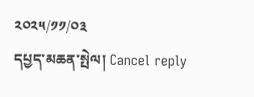༢༠༢༥/༡༡/༠༣
དཔྱད་མཆན་སྤེལ། Cancel reply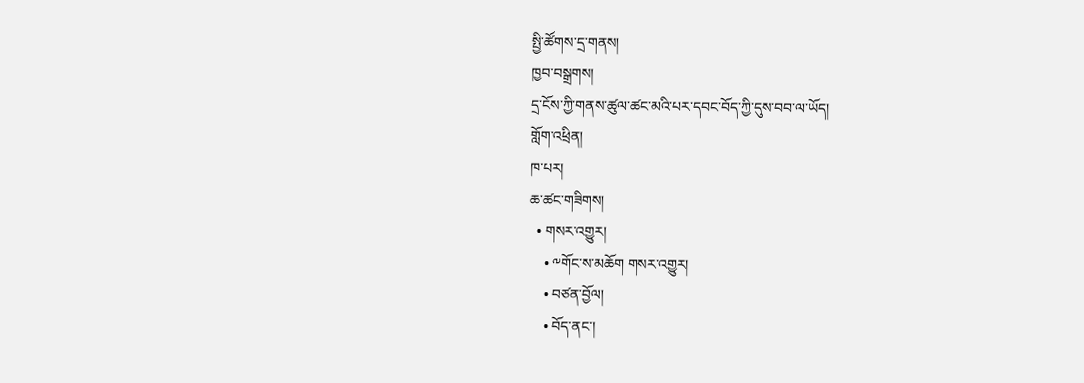སྤྱི་ཚོགས་དྲ་གནས།
ཁྱབ་བསྒྲགས།
དྲ་ངོས་ཀྱི་གནས་ཚུལ་ཚང་མའི་པར་དབང་བོད་ཀྱི་དུས་བབ་ལ་ཡོད།
གློག་འཕྲིན།
ཁ་པར།
ཆ་ཚང་གཟིགས།
  • གསར་འགྱུར།
    • ༸གོང་ས་མཆོག གསར་འགྱུར།
    • བཙན་བྱོལ།
    • བོད་ནང་།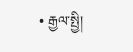• རྒྱལ་སྤྱི།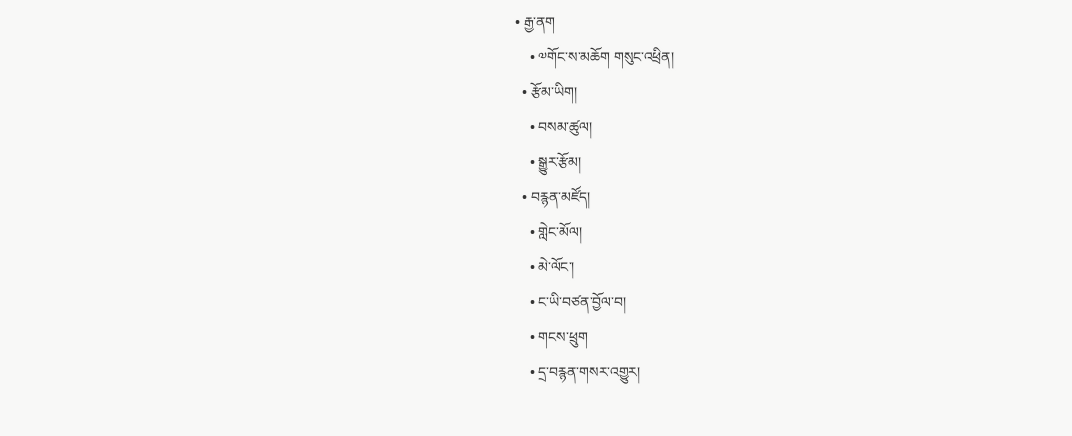• རྒྱ་ནག
    • ༧གོང་ས་མཆོག གསུང་འཕྲིན།
  • རྩོམ་ཡིག།
    • བསམ་ཚུལ།
    • སྒྱུར་རྩོམ།
  • བརྙན་མཛོད།
    • གླེང་མོལ།
    • མེ་ལོང་།
    • ང་ཡི་བཙན་བྱོལ་བ།
    • གངས་ཕྲུག
    • དྲ་བརྙན་གསར་འགྱུར།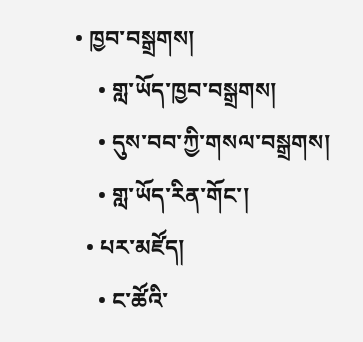• ཁྱབ་བསྒྲགས།
    • གླ་ཡོད་ཁྱབ་བསྒྲགས།
    • དུས་བབ་ཀྱི་གསལ་བསྒྲགས།
    • གླ་ཡོད་རིན་གོང་།
  • པར་མཛོད།
    • ང་ཚོའི་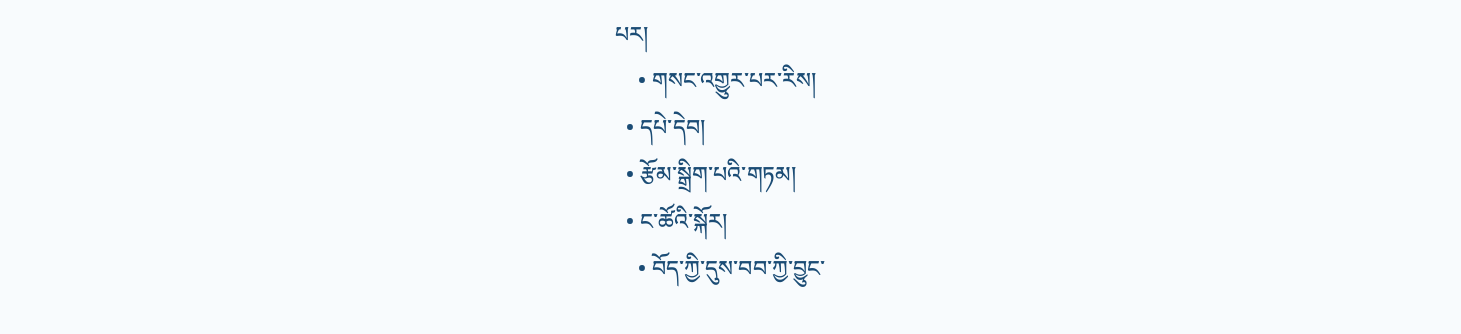པར།
    • གསང་འགྱུར་པར་རིས།
  • དཔེ་དེབ།
  • རྩོམ་སྒྲིག་པའི་གཏམ།
  • ང་ཚོའི་སྐོར།
    • བོད་ཀྱི་དུས་བབ་ཀྱི་བྱུང་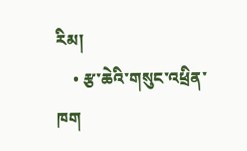རིམ།
    • རྩ་ཆེའི་གསུང་འཕྲིན་ཁག